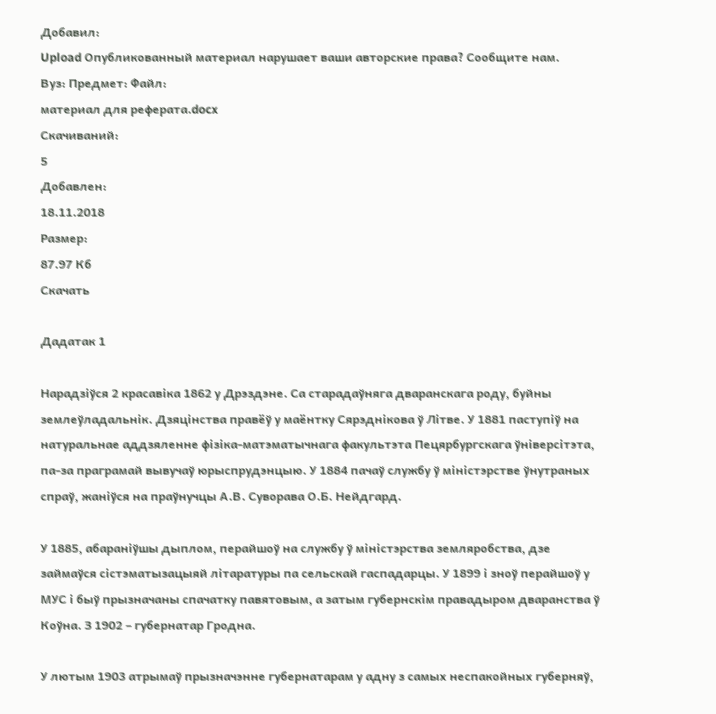Добавил:
Upload Опубликованный материал нарушает ваши авторские права? Сообщите нам.
Вуз: Предмет: Файл:
материал для реферата.docx
Скачиваний:
5
Добавлен:
18.11.2018
Размер:
87.97 Кб
Скачать

Дадатак 1

Нарадзіўся 2 красавіка 1862 у Дрэздэне. Са старадаўняга дваранскага роду, буйны землеўладальнік. Дзяцінства правёў у маёнтку Сярэднікова ў Літве. У 1881 паступіў на натуральнае аддзяленне фізіка-матэматычнага факультэта Пецярбургскага ўніверсітэта, па-за праграмай вывучаў юрыспрудэнцыю. У 1884 пачаў службу ў міністэрстве ўнутраных спраў, жаніўся на праўнучцы А.В. Суворава О.Б. Нейдгард.

У 1885, абараніўшы дыплом, перайшоў на службу ў міністэрства земляробства, дзе займаўся сістэматызацыяй літаратуры па сельскай гаспадарцы. У 1899 і зноў перайшоў у МУС і быў прызначаны спачатку павятовым, а затым губернскім правадыром дваранства ў Коўна. З 1902 – губернатар Гродна.

У лютым 1903 атрымаў прызначэнне губернатарам у адну з самых неспакойных губерняў,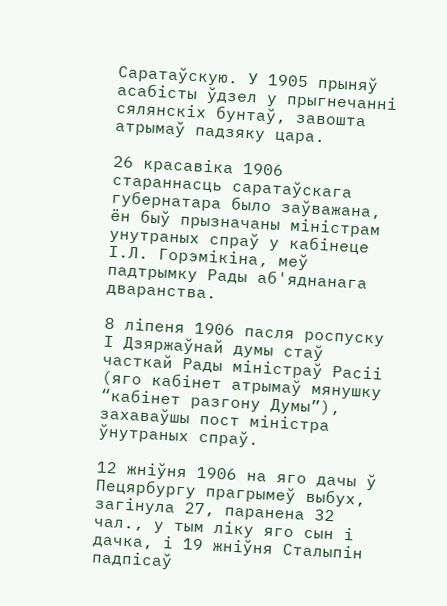Саратаўскую. У 1905 прыняў асабісты ўдзел у прыгнечанні сялянскіх бунтаў, завошта атрымаў падзяку цара.

26 красавіка 1906 стараннасць саратаўскага губернатара было заўважана, ён быў прызначаны міністрам унутраных спраў у кабінеце І.Л. Горэмікіна, меў падтрымку Рады аб'яднанага дваранства.

8 ліпеня 1906 пасля роспуску І Дзяржаўнай думы стаў часткай Рады міністраў Расіі (яго кабінет атрымаў мянушку “кабінет разгону Думы”), захаваўшы пост міністра ўнутраных спраў.

12 жніўня 1906 на яго дачы ў Пецярбургу прагрымеў выбух, загінула 27, паранена 32 чал., у тым ліку яго сын і дачка, і 19 жніўня Сталыпін падпісаў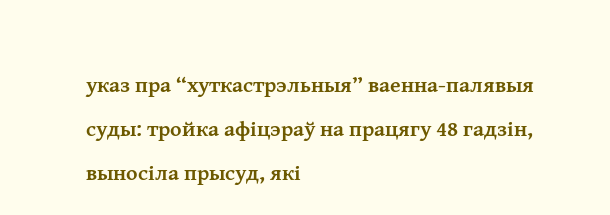указ пра “хуткастрэльныя” ваенна-палявыя суды: тройка афіцэраў на працягу 48 гадзін, выносіла прысуд, які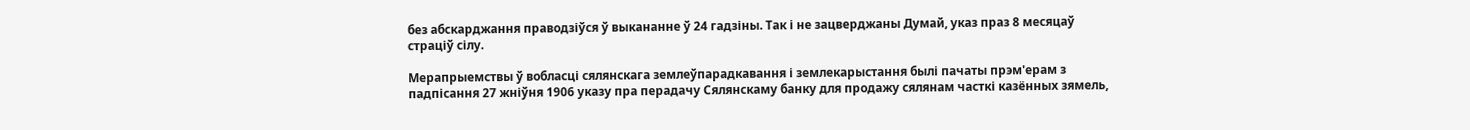без абскарджання праводзіўся ў выкананне ў 24 гадзіны. Так і не зацверджаны Думай, указ праз 8 месяцаў страціў сілу.

Мерапрыемствы ў вобласці сялянскага землеўпарадкавання і землекарыстання былі пачаты прэм'ерам з падпісання 27 жніўня 1906 указу пра перадачу Сялянскаму банку для продажу сялянам часткі казённых зямель,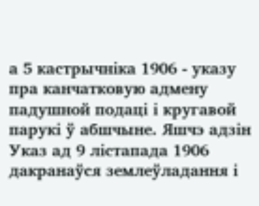а 5 кастрычніка 1906 - указу пра канчатковую адмену падушной подаці і кругавой парукі ў абшчыне. Яшчэ адзін Указ ад 9 лістапада 1906 дакранаўся землеўладання і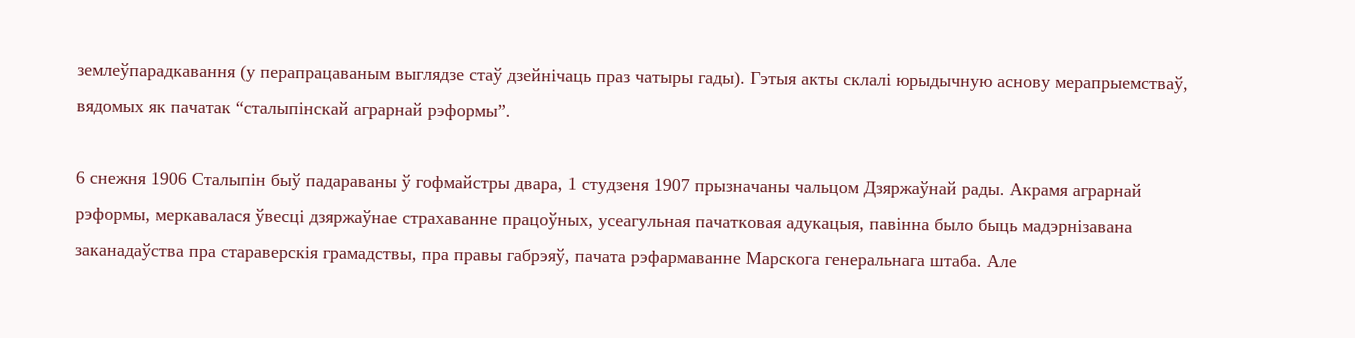землеўпарадкавання (у перапрацаваным выглядзе стаў дзейнічаць праз чатыры гады). Гэтыя акты склалі юрыдычную аснову мерапрыемстваў, вядомых як пачатак “сталыпінскай аграрнай рэформы”.

6 снежня 1906 Сталыпін быў падараваны ў гофмайстры двара, 1 студзеня 1907 прызначаны чальцом Дзяржаўнай рады. Акрамя аграрнай рэформы, меркавалася ўвесці дзяржаўнае страхаванне працоўных, усеагульная пачатковая адукацыя, павінна было быць мадэрнізавана заканадаўства пра стараверскія грамадствы, пра правы габрэяў, пачата рэфармаванне Марскога генеральнага штаба. Але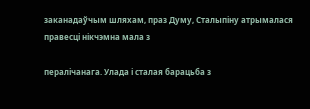заканадаўчым шляхам, праз Думу, Сталыпіну атрымалася правесці нікчэмна мала з

пералічанага. Улада і сталая барацьба з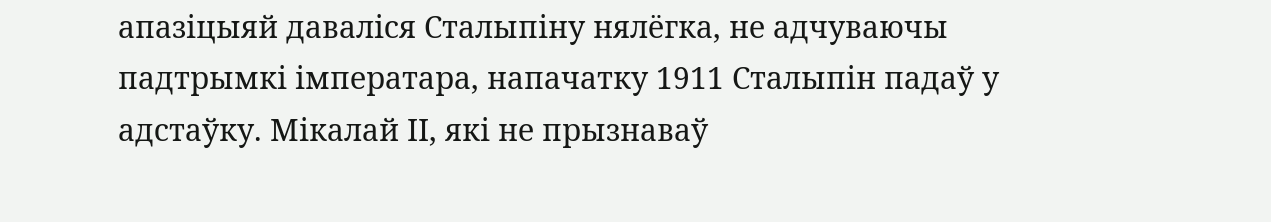апазіцыяй даваліся Сталыпіну нялёгка, не адчуваючы падтрымкі імператара, напачатку 1911 Сталыпін падаў у адстаўку. Мікалай ІІ, які не прызнаваў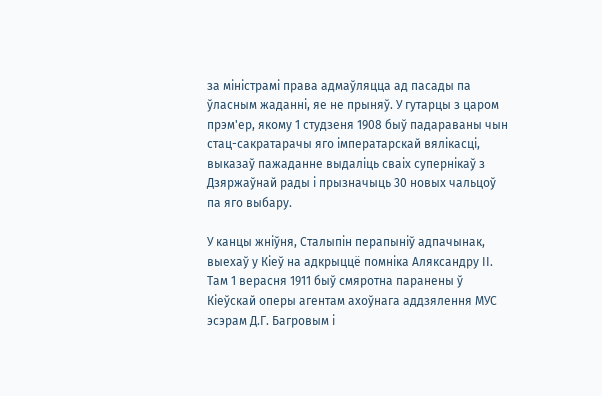за міністрамі права адмаўляцца ад пасады па ўласным жаданні, яе не прыняў. У гутарцы з царом прэм'ер, якому 1 студзеня 1908 быў падараваны чын стац-сакратарачы яго імператарскай вялікасці, выказаў пажаданне выдаліць сваіх супернікаў з Дзяржаўнай рады і прызначыць 30 новых чальцоў па яго выбару.

У канцы жніўня, Сталыпін перапыніў адпачынак, выехаў у Кіеў на адкрыццё помніка Аляксандру ІІ. Там 1 верасня 1911 быў смяротна паранены ў Кіеўскай оперы агентам ахоўнага аддзялення МУС эсэрам Д.Г. Багровым і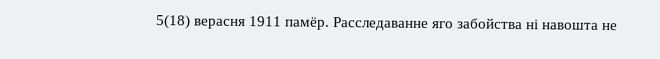5(18) верасня 1911 памёр. Расследаванне яго забойства ні навошта не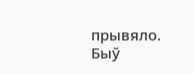прывяло. Быў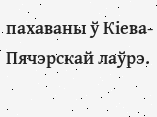пахаваны ў Кіева-Пячэрскай лаўрэ.